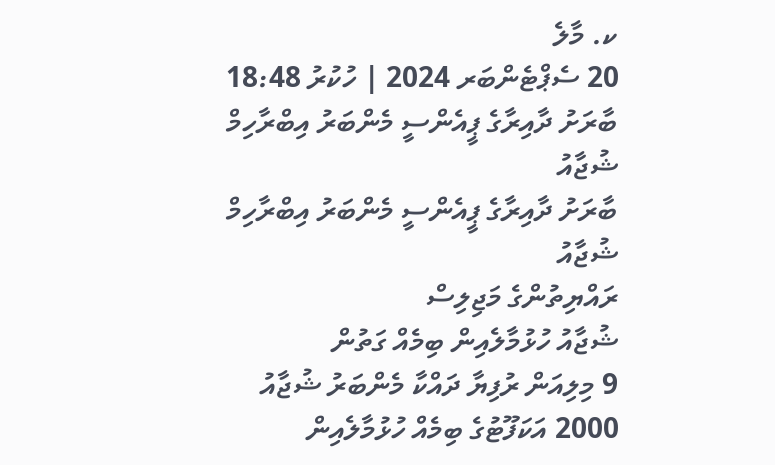ކ. މާލެ
20 ސެޕްޓެންބަރ 2024 | ހުކުރު 18:48
ބާރަށު ދާއިރާގެ ޕީއެންސީ މެންބަރު އިބްރާހިމް ޝުޖާއު
ބާރަށު ދާއިރާގެ ޕީއެންސީ މެންބަރު އިބްރާހިމް ޝުޖާއު
ރައްޔިތުންގެ މަޖިލިސް
ޝުޖާއު ހުޅުމާލެއިން ބިމެއް ގަތުން
9 މިލިއަން ރުފިޔާ ދައްކާ މެންބަރު ޝުޖާއު 2000 އަކަފޫޓުގެ ބިމެއް ހުޅުމާލެއިން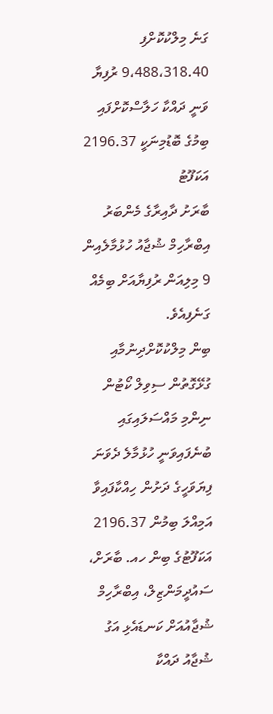ގަނެ މިލްކުކޮށްފި
9،488،318.40 ރުފިޔާ ވަނީ ދައްކާ ހަލާސްކޮށްފައި
ބިމުގެ ބޮޑުމިނަކީ 2196.37 އަކަފޫޓު
ބާރަށު ދާއިރާގެ މެންބަރު އިބްރާހިމް ޝުޖާއު ހުޅުމާލެއިން 9 މިލިއަން ރުފިޔާއަށް ބިމެއް ގަނެފިއެވެ.
ބިން މިލްކުކޮށްދިނުމާއި ގުޅޭގޮތުން ސިވިލް ކޯޓުން ނިންމި މައްސަލައިގައި ބުނެފައިވަނީ ހުޅުމާލެ ދެވަނަ ފިޔަވަހީގެ ދަށުން ހިއްކާފައިވާ އަމިއްލަ ބިމުން 2196.37 އަކަފޫޓުގެ ބިން ހއ. ބާރަށް، ސައުދީމަންޒިލް، އިބްރާހިމް ޝުޖާއުއަށް ކަނޑައެޅި އަގު ޝުޖާއު ދައްކާ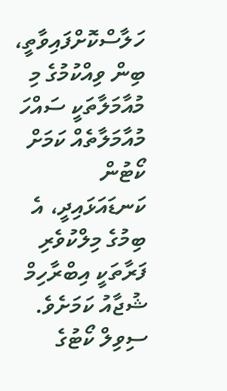ހަލާސްކޮށްފައިވާތީ، ބިން ވިއްކުމުގެ މި މުއާމަލާތަކީ ސައްހަ މުއާމަލާތެއް ކަމަށް ކޯޓުން ކަނޑައަޅައިދީ، އެ ބިމުގެ މިލްކުވެރި ފަރާތަކީ އިބްރާހިމް ޝުޖާއު ކަމަށެވެ.
ސިވިލް ކޯޓުގެ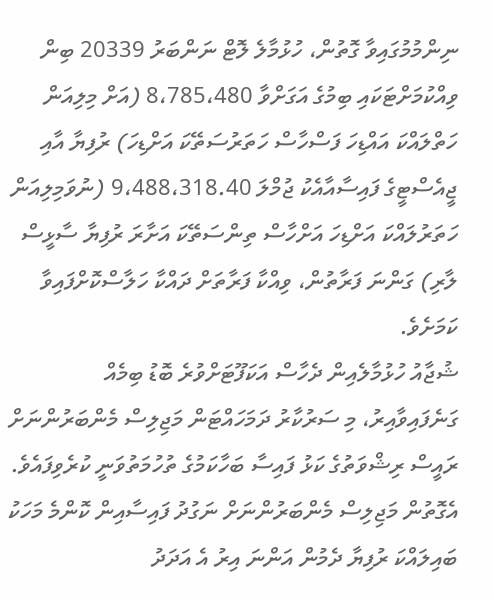ނިންމުމުގައިވާ ގޮތުން، ހުޅުމާލެ ލޮޓް ނަންބަރު 20339 ބިން ވިއްކުމަށްޓަކައި ބިމުގެ އަގަށްވާ 8،785،480 (އަށް މިލިއަން ހަތްލައްކަ އައްޑިހަ ފަސްހާސް ހަތަރުސަތޭކަ އަށްޑިހަ) ރުފިޔާ އާއި ޖީއެސްޓީގެ ފައިސާއާއެކު ޖުމްލަ 9،488،318.40 (ނުވަމިލިއަން ހަތަރުލައްކަ އަށްޑިހަ އަށްހާސް ތިންސަތޭކަ އަށާރަ ރުފިޔާ ސާޅީސް ލާރި) ގަންނަ ފަރާތުން، ވިއްކާ ފަރާތަށް ދައްކާ ހަލާސްކޮށްފައިވާ ކަމަށެވެ.
ޝުޖާއު ހުޅުމާލެއިން ދެހާސް އަކަފޫޓަށްވުރެ ބޮޑު ބިމެއް ގަނެފައިވާއިރު، މި ސަރުކާރު ދަމަހައްޓަން މަޖިލިސް މެންބަރުންނަށް ރައީސް ރިޝްވަތުގެ ކަޅު ފައިސާ ބަހާކަމުގެ ތުހުމަތުވަނީ ކުރެވިފައެވެ. އެގޮތުން މަޖިލިސް މެންބަރުންނަށް ނަގުދު ފައިސާއިން ކޮންމެ މަހަކު ބައިލައްކަ ރުފިޔާ ދެމުން އަންނަ އިރު އެ އަދަދު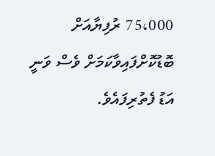75،000 ރުފިޔާއަށް ބޮޑުކޮށްފައިވާކަމަށް ވެސް ވަނީ އަޑު ފެތުރިފައެވެ.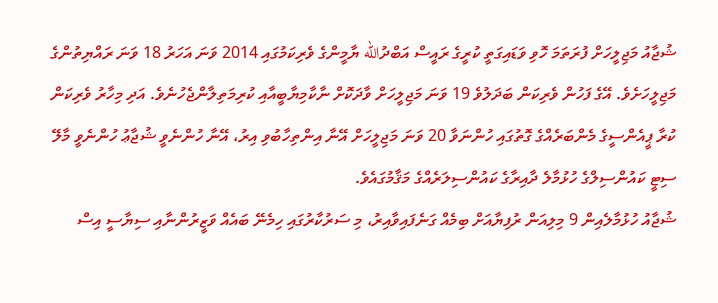ޝުޖާއު މަޖިލީހަށް ފުރަތަމަ ހޮވި ވަޑައިގަތީ ކުރީގެ ރައީސް އަބްދުالله ޔާމީންގެ ވެރިކަމުގައި 2014 ވަނަ އަހަރު 18 ވަނަ ރައްޔިތުންގެ މަޖިލީހަށެވެ. އޭގެ ފަހުން ވެރިކަން ބަދަލުވެ 19 ވަނަ މަޖިލީހަށް ވާދަކޮށް ނާކާމިޔާބީއާއި ކުރިމަތިލާންޖެހުނެވެ. އަދި މިހާރު ވެރިކަން ކުރާ ޕީއެންސީގެ މެންބަރެއްގެ ގޮތުގައި ހުންނަވާ 20 ވަނަ މަޖިލީހަށް އޭނާ އިންތިހާބުވި އިރު، އޭނާ ހުންނެވީ ޝުޖާޢު ހުންނެވީ މާލޭ ސިޓީ ކައުންސިލްގެ ހުޅުމާލެ ދާއިރާގެ ކައުންސިލަރެއްގެ މަޤާމުގައެވެ.
ޝުޖާއު ހުޅުމާލެއިން 9 މިލިއަން ރުފިޔާއަށް ބިމެއް ގަނެފައިވާއިރު، މި ސަރުކާރުގައި ހިމެނޭ ބައެއް ވަޒީރުންނާއި ސިޔާސީ އިސް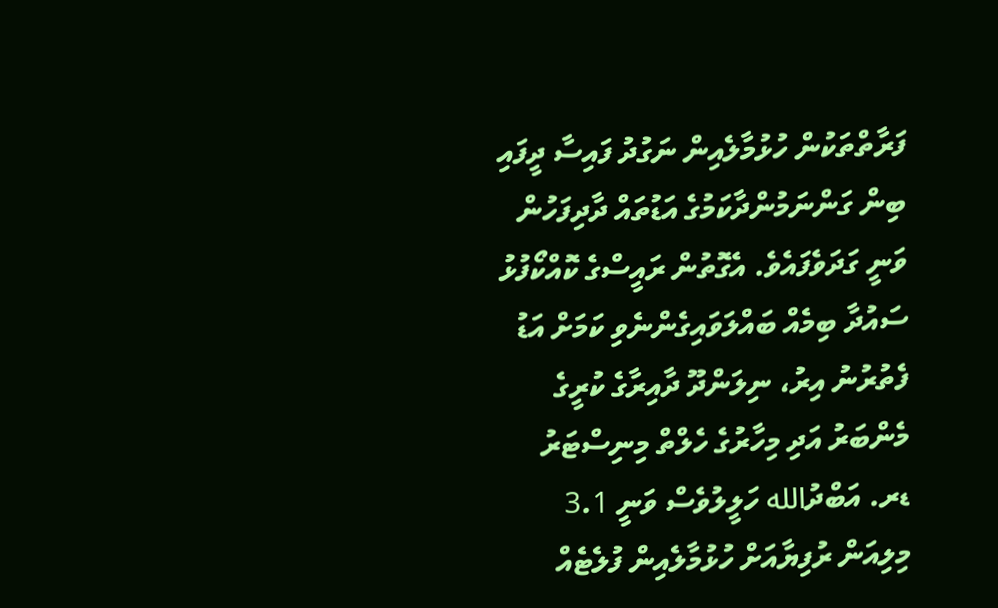ފަރާތްތަކުން ހުޅުމާލެއިން ނަގުދު ފައިސާ ދީފައި ބިން ގަންނަމުންދާކަމުގެ އަޑުތައް ދާދިފަހުން ވަނީ ގަދަވެފައެވެ. އެގޮތުން ރައީސްގެ ކޮއްކޯފުޅު ސައުދާ ބިމެއް ބައްލަވައިގެންނެވި ކަމަށް އަޑު ފެތުރުނު އިރު، ނިލަންދޫ ދާއިރާގެ ކުރީގެ މެންބަރު އަދި މިހާރުގެ ހެލްތް މިނިސްޓަރު ޑރ. އަބްދުالله ހަލީލުވެސް ވަނީ 3.1 މިލިއަން ރުފިޔާއަށް ހުޅުމާލެއިން ފުލެޓެއް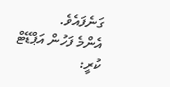ގަނެފައެވެ.
އެންމެ ފަހުން އަޕްޑޭޓް ކުރީ: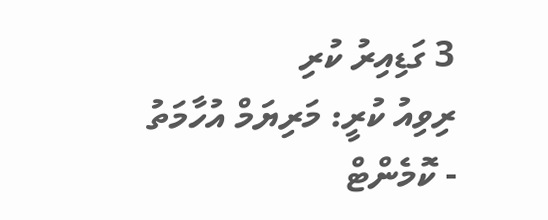3 ގަޑިއިރު ކުރި
ރިވިއު ކުރީ: މަރިޔަމް އުހާމަތު
- ކޮމެންޓް